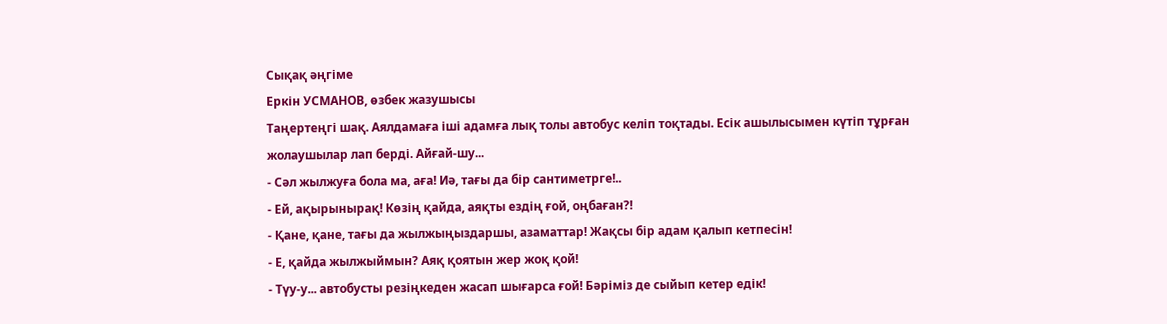Сықақ әңгіме
Еркін УСМАНОВ, өзбек жазушысы
Таңертеңгі шақ. Аялдамаға іші адамға лық толы автобус келіп тоқтады. Есік ашылысымен күтіп тұрған жолаушылар лап берді. Айғай-шу...
- Сәл жылжуға бола ма, аға! Иә, тағы да бір сантиметрге!..
- Ей, ақырынырақ! Көзің қайда, аяқты ездің ғой, оңбаған?!
- Қане, қане, тағы да жылжыңыздаршы, азаматтар! Жақсы бір адам қалып кетпесін!
- Е, қайда жылжыймын? Аяқ қоятын жер жоқ қой!
- Түу-у... автобусты резіңкеден жасап шығарса ғой! Бәріміз де сыйып кетер едік!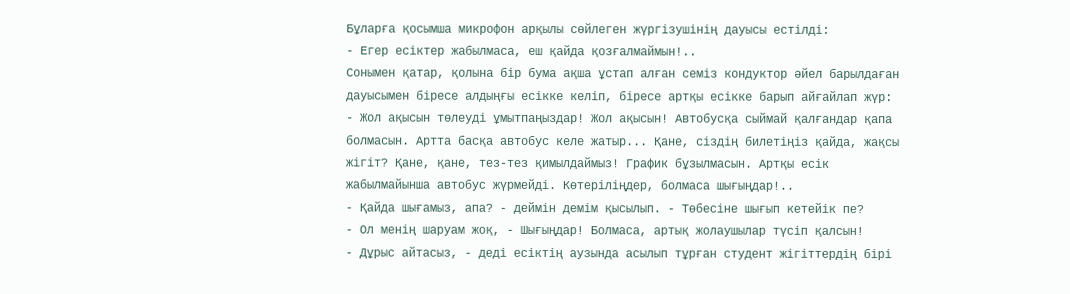Бұларға қосымша микрофон арқылы сөйлеген жүргізушінің дауысы естілді:
- Егер есіктер жабылмаса, еш қайда қозғалмаймын!..
Сонымен қатар, қолына бір бума ақша ұстап алған семіз кондуктор әйел барылдаған дауысымен біресе алдыңғы есікке келіп, біресе артқы есікке барып айғайлап жүр:
- Жол ақысын төлеуді ұмытпаңыздар! Жол ақысын! Автобусқа сыймай қалғандар қапа болмасын. Артта басқа автобус келе жатыр... Қане, сіздің билетіңіз қайда, жақсы жігіт? Қане, қане, тез-тез қимылдаймыз! График бұзылмасын. Артқы есік жабылмайынша автобус жүрмейді. Көтеріліңдер, болмаса шығыңдар!..
- Қайда шығамыз, апа? - деймін демім қысылып. - Төбесіне шығып кетейік пе?
- Ол менің шаруам жоқ, - Шығыңдар! Болмаса, артық жолаушылар түсіп қалсын!
- Дұрыс айтасыз, - деді есіктің аузында асылып тұрған студент жігіттердің бірі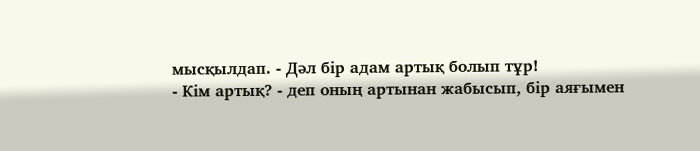мысқылдап. - Дәл бір адам артық болып тұр!
- Кім артық? - деп оның артынан жабысып, бір аяғымен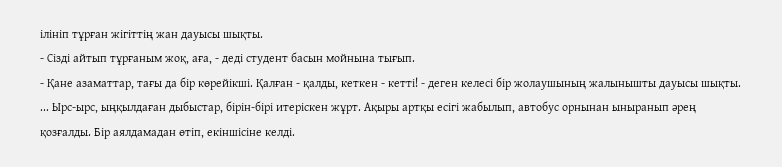ілініп тұрған жігіттің жан дауысы шықты.
- Сізді айтып тұрғаным жоқ, аға, - деді студент басын мойнына тығып.
- Қане азаматтар, тағы да бір көрейікші. Қалған - қалды, кеткен - кетті! - деген келесі бір жолаушының жалынышты дауысы шықты.
... Ырс-ырс, ыңқылдаған дыбыстар, бірін-бірі итеріскен жұрт. Ақыры артқы есігі жабылып, автобус орнынан ыныранып әрең қозғалды. Бір аялдамадан өтіп, екіншісіне келді.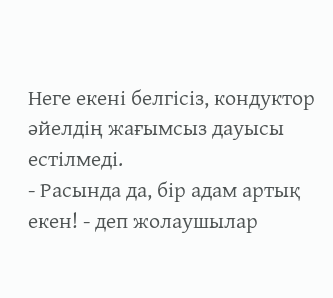Неге екені белгісіз, кондуктор әйелдің жағымсыз дауысы естілмеді.
- Расында да, бір адам артық екен! - деп жолаушылар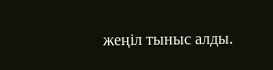жеңіл тыныс алды.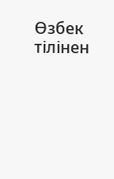Өзбек тілінен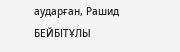аударған, Рашид БЕЙБІТҰЛЫ